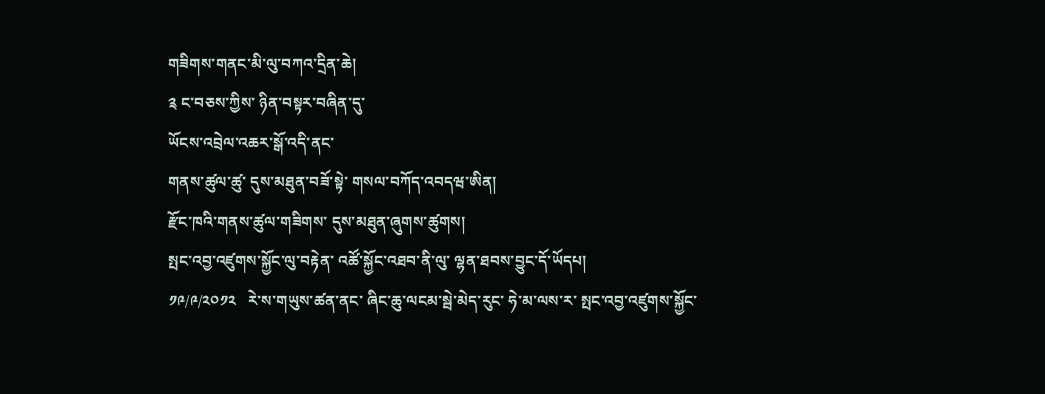གཟིགས་གནང་མི་ལུ་བཀའ་དྲིན་ཆེ།
༉ ང་བཅས་ཀྱིས་ ཉིན་བསྟར་བཞིན་དུ་
ཡོངས་འབྲེལ་འཆར་སྒོ་འདི་ནང་
གནས་ཚུལ་ཚུ་ དུས་མཐུན་བཟོ་སྟེ་ གསལ་བཀོད་འབདཝ་ཨིན།
རྫོང་ཁའི་གནས་ཚུལ་གཟིགས་ དུས་མཐུན་ཞུགས་ཚུགས།
སྤང་འབྱ་འཛུགས་སྐྱོང་ལུ་བརྟེན་ འཚོ་སྐྱོང་འཐབ་ནི་ལུ་ ལྷན་ཐབས་བྱུང་དོ་ཡོདཔ།
༡༩/༩/༢༠༡༢   རེ་ས་གཡུས་ཚན་ནང་ ཞིང་ཆུ་ལངམ་སྦེ་མེད་རུང་ ཧེ་མ་ལས་ར་ སྤང་འབྱ་འཛུགས་སྐྱོང་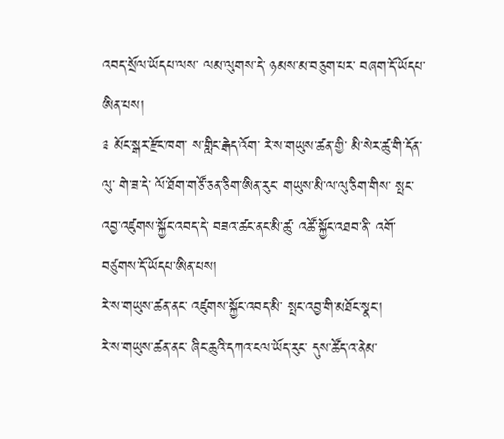འབད་སྲོལ་ཡོདཔ་ལས་ ལམ་ལུགས་དེ་ ཉམས་མ་བཅུག་པར་ བཞག་དོ་ཡོདཔ་ཨིན་པས།
༉ མོང་སྒར་རྫོང་ཁག་ ས་གླིང་རྒེད་འོག་ རེ་ས་གཡུས་ཚན་གྱི་ མི་སེར་ཚུ་གི་དོན་ལུ་ གེ་ཟ་དེ་ ལོ་ཐོག་གཙོ་ཅན་ཅིག་ཨིན་རུང་ གཡུས་མི་ལ་ལུ་ཅིག་གིས་ སྤང་འབྱ་འཛུགས་སྐྱོང་འབད་དེ་ བཟའ་ཚང་ནང་མི་ཚུ་ འཚོ་སྐྱོང་འཐབ་ནི་ འགོ་བཙུགས་དོ་ཡོདཔ་ཨིན་པས།
རེ་ས་གཡུས་ཚན་ནང་ འཛུགས་སྐྱོང་འབད་མི་ སྤང་འབྱ་གི་མཐོང་སྣང་།
རེ་ས་གཡུས་ཚན་ནང་ ཞིང་ཆུའི་དཀའ་ངལ་ཡོད་རུང་ དུས་ཚོད་འ་ནེམ་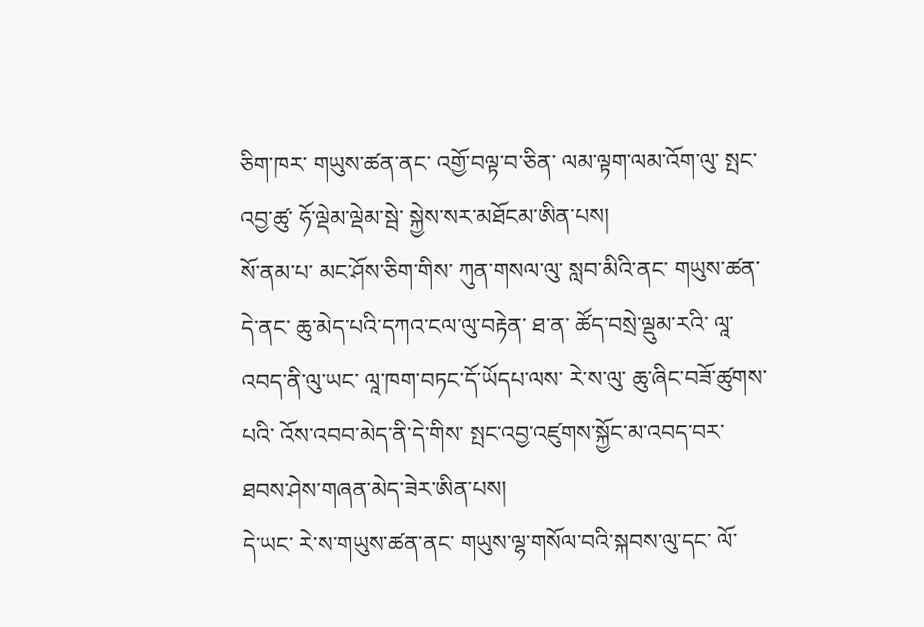ཅིག་ཁར་ གཡུས་ཚན་ནང་ འགྱོ་བལྟ་བ་ཅིན་ ལམ་ལྟག་ལམ་འོག་ལུ་ སྤང་འབྱ་ཚུ་ ཧོ་ལྡེམ་ལྡེམ་སྦེ་ སྐྱེས་སར་མཐོངམ་ཨིན་པས།
སོ་ནམ་པ་ མང་ཤོས་ཅིག་གིས་ ཀུན་གསལ་ལུ་ སླབ་མིའི་ནང་ གཡུས་ཚན་དེ་ནང་ ཆུ་མེད་པའི་དཀའ་ངལ་ལུ་བརྟེན་ ཐ་ན་ ཚོད་བསྲེ་ལྡུམ་རའི་ ལཱ་འབད་ནི་ལུ་ཡང་ ལཱ་ཁག་བཏང་དོ་ཡོདཔ་ལས་ རེ་ས་ལུ་ ཆུ་ཞིང་བཟོ་ཚུགས་པའི་ འོས་འབབ་མེད་ནི་དེ་གིས་ སྤང་འབྱ་འཛུགས་སྐྱོང་མ་འབད་བར་ ཐབས་ཤེས་གཞན་མེད་ཟེར་ཨིན་པས།
དེ་ཡང་ རེ་ས་གཡུས་ཚན་ནང་ གཡུས་ལྷ་གསོལ་བའི་སྐབས་ལུ་དང་ ལོ་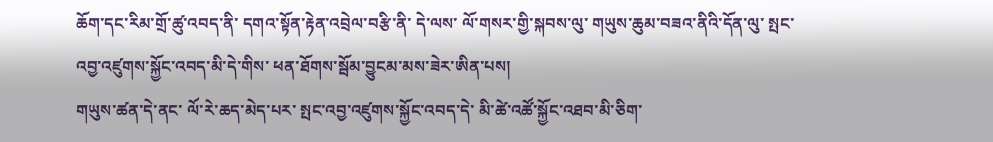ཆོག་དང་རིམ་གྲོ་ཚུ་འབད་ནི་ དགའ་སྟོན་རྟེན་འབྲེལ་བརྩི་ནི་ དེ་ལས་ ལོ་གསར་གྱི་སྐབས་ལུ་ གཡུས་ཆུམ་བཟའ་ནིའི་དོན་ལུ་ སྤང་འབྱ་འཛུགས་སྐྱོང་འབད་མི་དེ་གིས་ ཕན་ཐོགས་སྦོམ་བྱུངམ་མས་ཟེར་ཨིན་པས།
གཡུས་ཚན་དེ་ནང་ ལོ་རེ་ཆད་མེད་པར་ སྤང་འབྱ་འཛུགས་སྐྱོང་འབད་དེ་ མི་ཚེ་འཚོ་སྐྱོང་འཐབ་མི་ཅིག་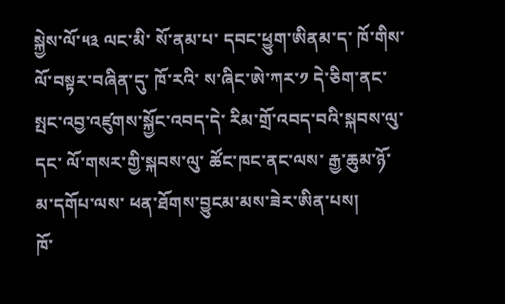སྐྱེས་ལོ་༥༣ ལང་མི་ སོ་ནམ་པ་ དབང་ཕྱུག་ཨིནམ་ད་ ཁོ་གིས་ ལོ་བསྟར་བཞིན་དུ་ ཁོ་རའི་ ས་ཞིང་ཨེ་ཀར་༡ དེ་ཅིག་ནང་ སྤང་འབྱ་འཛུགས་སྐྱོང་འབད་དེ་ རིམ་གྲོ་འབད་བའི་སྐབས་ལུ་དང་ ལོ་གསར་གྱི་སྐབས་ལུ་ ཚོང་ཁང་ནང་ལས་ རྒྱ་ཆུམ་ཉོ་མ་དགོཔ་ལས་ ཕན་ཐོགས་བྱུངམ་མས་ཟེར་ཨིན་པས།
ཁོ་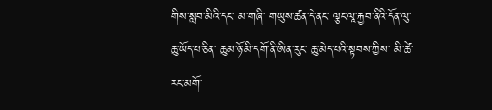གིས་སླབ་མིའི་དང་ མ་གཞི་ གཡུས་ཚན་དེ་ནང་ ལྕང་ལཱ་རྐྱབ་ནིའི་དོན་ལུ་ ཆུ་ཡོད་པ་ཅིན་ ཆུམ་ཉོ་མི་དགོ་ནི་ཨིན་རུང་ ཆུ་མེད་པའི་སྟབས་ཀྱིས་ མི་ཚེ་རང་མགོ་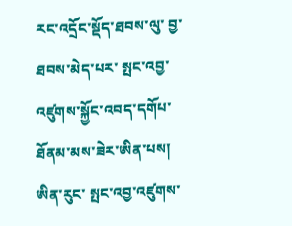རང་འདྲོང་སྡོད་ཐབས་ལུ་ བྱ་ཐབས་མེད་པར་ སྤང་འབྱ་འཛུགས་སྐྱོང་འབད་དགོཔ་ཐོནམ་མས་ཟེར་ཨིན་པས།
ཨིན་རུང་ སྤང་འབྱ་འཛུགས་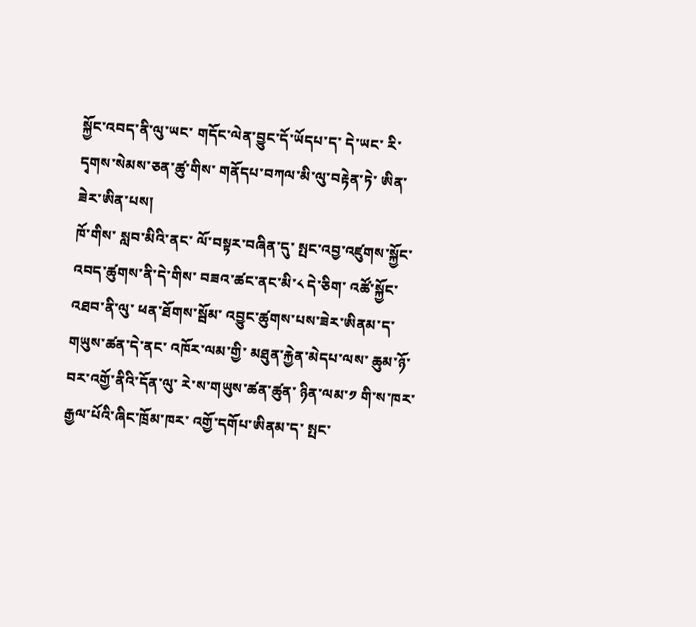སྐྱོང་འབད་ནི་ལུ་ཡང་ གདོང་ལེན་བྱུང་དོ་ཡོདཔ་ད་ དེ་ཡང་ རི་དྭགས་སེམས་ཅན་ཚུ་གིས་ གནོདཔ་བཀལ་མི་ལུ་བརྟེན་ཏེ་ ཨིན་ཟེར་ཨིན་པས།
ཁོ་གིས་ སླབ་མིའི་ནང་ ལོ་བསྟར་བཞིན་དུ་ སྤང་འབྱ་འཛུགས་སྐྱོང་འབད་ཚུགས་ནི་དེ་གིས་ བཟའ་ཚང་ནང་མི་༨ དེ་ཅིག་ འཚོ་སྐྱོང་འཐབ་ནི་ལུ་ ཕན་ཐོགས་སྦོམ་ འབྱུང་ཚུགས་པས་ཟེར་ཨིནམ་ད་ གཡུས་ཚན་དེ་ནང་ འཁོར་ལམ་གྱི་ མཐུན་རྐྱེན་མེདཔ་ལས་ ཆུམ་ཉོ་བར་འགྱོ་ནིའི་དོན་ལུ་ རེ་ས་གཡུས་ཚན་ཚུན་ ཉིན་ལམ་༡ གི་ས་ཁར་ རྒྱལ་པོའི་ཞིང་ཁྲོམ་ཁར་ འགྱོ་དགོཔ་ཨིནམ་ད་ སྤང་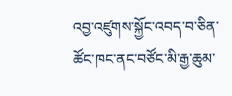འབྱ་འཛུགས་སྐྱོང་འབད་བ་ཅིན་ ཚོང་ཁང་ནང་བཙོང་མི་རྒྱ་ཆུམ་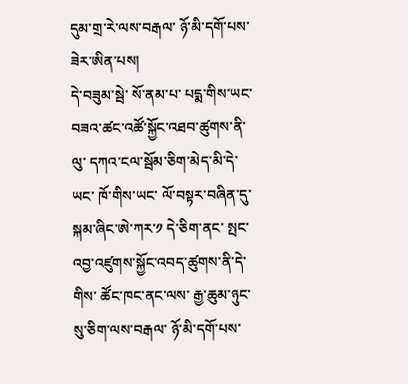དུམ་གྲ་རེ་ལས་བརྒལ་ ཉོ་མི་དགོ་པས་ཟེར་ཨིན་པས།
དེ་བཟུམ་སྦེ་ སོ་ནམ་པ་ པདྨ་གིས་ཡང་ བཟའ་ཚང་འཚོ་སྐྱོང་འཐབ་ཚུགས་ནི་ལུ་ དཀའ་ངལ་སྦོམ་ཅིག་མེད་མི་དེ་ཡང་ ཁོ་གིས་ཡང་ ལོ་བསྟར་བཞིན་དུ་ སྐམ་ཞིང་ཨེ་ཀར་༡ དེ་ཅིག་ནང་ སྤང་འབྱ་འཛུགས་སྐྱོང་འབད་ཚུགས་ནི་དེ་གིས་ ཚོང་ཁང་ནང་ལས་ རྒྱ་ཆུམ་ཉུང་སུ་ཅིག་ལས་བརྒལ་ ཉོ་མི་དགོ་པས་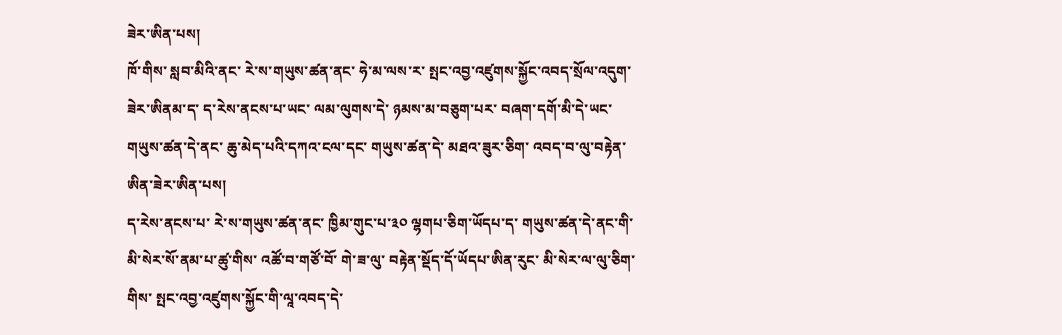ཟེར་ཨིན་པས།
ཁོ་གིས་ སླབ་མིའི་ནང་ རེ་ས་གཡུས་ཚན་ནང་ ཧེ་མ་ལས་ར་ སྤང་འབྱ་འཛུགས་སྐྱོང་འབད་སྲོལ་འདུག་ཟེར་ཨིནམ་ད་ ད་རེས་ནངས་པ་ཡང་ ལམ་ལུགས་དེ་ ཉམས་མ་བཅུག་པར་ བཞག་དགོ་མི་དེ་ཡང་ གཡུས་ཚན་དེ་ནང་ ཆུ་མེད་པའི་དཀའ་ངལ་དང་ གཡུས་ཚན་དེ་ མཐའ་ཟུར་ཅིག་ འབད་བ་ལུ་བརྟེན་ཨིན་ཟེར་ཨིན་པས།
ད་རེས་ནངས་པ་ རེ་ས་གཡུས་ཚན་ནང་ ཁྱིམ་གུང་པ་༣༠ ལྷགཔ་ཅིག་ཡོདཔ་ད་ གཡུས་ཚན་དེ་ནང་གི་ མི་སེར་སོ་ནམ་པ་ཚུ་གིས་ འཚོ་བ་གཙོ་བོ་ གེ་ཟ་ལུ་ བརྟེན་སྡོད་དོ་ཡོདཔ་ཨིན་རུང་ མི་སེར་ལ་ལུ་ཅིག་གིས་ སྤང་འབྱ་འཛུགས་སྐྱོང་གི་ལཱ་འབད་དེ་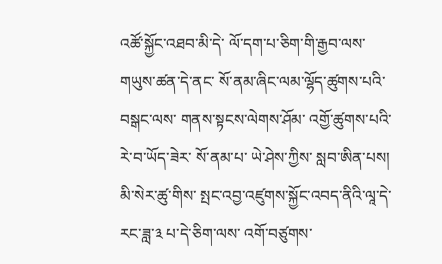འཚོ་སྐྱོང་འཐབ་མི་དེ་ ལོ་དག་པ་ཅིག་གི་རྒྱབ་ལས་ གཡུས་ཚན་དེ་ནང་ སོ་ནམ་ཞིང་ལམ་ལྷོད་ཚུགས་པའི་བསྒང་ལས་ གནས་སྟངས་ལེགས་ཤོམ་ འགྱོ་ཚུགས་པའི་རེ་བ་ཡོད་ཟེར་ སོ་ནམ་པ་ ཡེ་ཤེས་ཀྱིས་ སླབ་ཨིན་པས།
མི་སེར་ཚུ་གིས་ སྤང་འབྱ་འཛུགས་སྐྱོང་འབད་ནིའི་ལཱ་དེ་ རང་ཟླ་༣ པ་དེ་ཅིག་ལས་ འགོ་བཙུགས་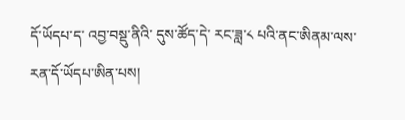དོ་ཡོདཔ་ད་ འབྱ་བསྡུ་ནིའི་ དུས་ཚོད་དེ་ རང་ཟླ་༨ པའི་ནང་ཨིནམ་ལས་ རན་དོ་ཡོདཔ་ཨིན་པས།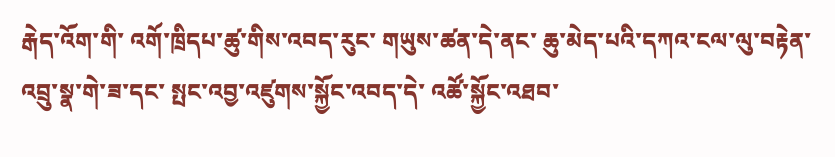རྒེད་འོག་གི་ འགོ་ཁྲིདཔ་ཚུ་གིས་འབད་རུང་ གཡུས་ཚན་དེ་ནང་ ཆུ་མེད་པའི་དཀའ་ངལ་ལུ་བརྟེན་ འབྲུ་སྣ་གེ་ཟ་དང་ སྤང་འབྱ་འཛུགས་སྐྱོང་འབད་དེ་ འཚོ་སྐྱོང་འཐབ་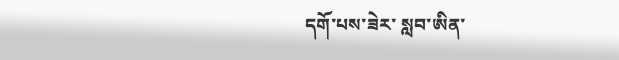དགོ་པས་ཟེར་ སླབ་ཨིན་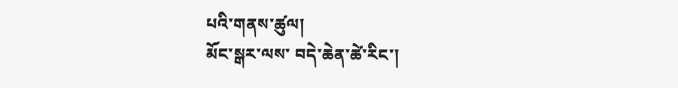པའི་གནས་ཚུལ།
མོང་སྒར་ལས་ བདེ་ཆེན་ཚེ་རིང་།